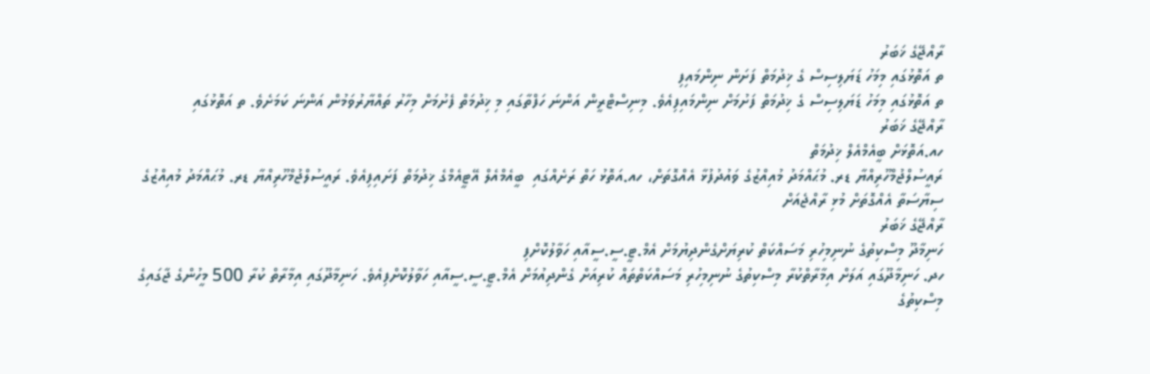ރާއްޖޭގެ ޚަބަރު
ތ އަތޮޅުގައި މިމަހު ޑަޔަލިސިސް ގެ ޚިދުމަތް ފަށަން ނިންމައިފި
ތ އަތޮޅުގައި މިމަހު ޑަޔަލިސިސް ގެ ޚިދުމަތް ފަށުމަށް ނިންމައިފިއެވެ. މިނިސްޓްރީން އަންނަ ހަފްތާގައި މި ޚިދުމަތް ފެށުމަށް މިހާރު ތައްޔާރުވަމުން އަންނަ ކަމަށެވެ. ތ އަތޮޅުގައި
ރާއްޖޭގެ ޚަބަރު
ހއ.އަތޮޅަށް ބީއެމްއެލް ޚިދުމަތް
ރައީސުލްޖުމްހޫރިއްޔާ ޑރ. މުޙައްމަދު މުއިއްޒުގެ ވައުދުފުޅާ އެއްގޮތަށް، ހއ.އަތޮޅު ހަތް ރަށެއްގައި  ބީއެމްއެލް އޭޓީއެމްގެ ޚިދުމަތް ފަށައިފިއެވެ. ރައީސުލްޖުމްހޫރިއްޔާ ޑރ. މުޙައްމަދު މުއިއްޒުގެ ސިޔާސަތާ އެއްގޮތަށް މުޅި ރާއްޖެއަށް
ރާއްޖޭގެ ޚަބަރު
ހަނިމާދޫ މިސްކިތުގެ ނުނިމިހުރި މަސައްކަތް ކުރިޔަށްގެންދިޔުމަށް އެމް.ޓީ.ސީ.ސީއާއި ހަވާލުކޮށްފި
ހދ. ހަނިމާދޫގައި އަލަށް އިމާރާތްކުރާ މިސްކިތުގެ ނުނިމިހުރި މަސައްކަތްތައް ކުރިއަށް ގެންދިއުމަށް އެމް.ޓީ.ސީ.ސީއާއި ހަވާލުކޮށްފިއެވެ. ހަނިމާދޫގައި އިމާރާތް ކުރާ 500 މީހުންގެ ޖާގައިގެ މިސްކިތުގެ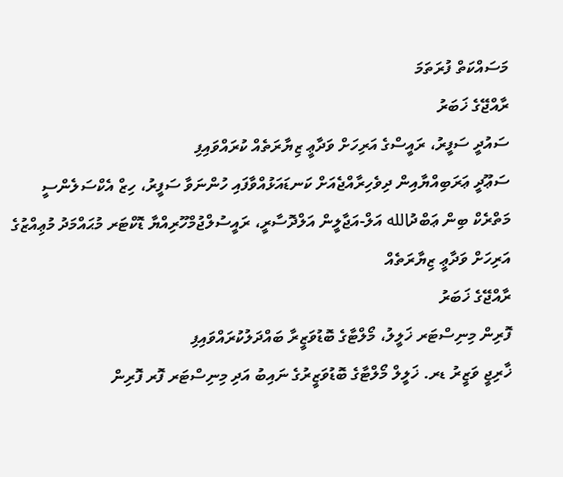މަސައްކަތް ފުރަތަމަ
ރާއްޖޭގެ ޚަބަރު
ސައުދީ ސަފީރު، ރައީސްގެ އަރިހަށް ވަދާޢީ ޒިޔާރަތެއް ކުރައްވައިފި
ސަޢޫދީ ޢަރަބިއްޔާއިން ދިވެހިރާއްޖެއަށް ކަނޑައަޅުއްވާފައި ހުންނަވާ ސަފީރު، ހިޒް އެކްސަލެންސީ މަތްރެކް ބިން ޢަބްދުالله އަލް-އަޖާލީން އަލްދޮސާރީ، ރައީސުލްޖުމްހޫރިއްޔާ ޑޮކްޓަރ މުޙައްމަދު މުޢިއްޒުގެ އަރިހަށް ވަދާޢީ ޒިޔާރަތެއް
ރާއްޖޭގެ ޚަބަރު
ފޮރިން މިނިސްޓަރ ޚަލީލު، މޯލްޓާގެ ބޮޑުވަޒީރާ ބައްދަލުކުރައްވައިފި
ޚާރިޖީ ވަޒީރު ޑރ. ޚަލީލް މޯލްޓާގެ ބޮޑުވަޒީރުގެ ނައިބު އަދި މިނިސްޓަރ ފޮރ ފޮރިން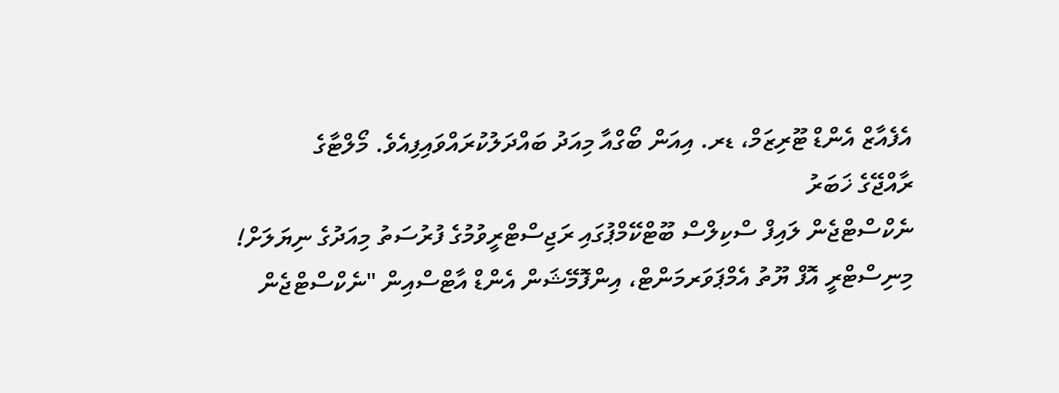އެފެއާޒް އެންޑް ޓޫރިޒަމް، ޑރ. އިއަން ބޯގްއާ މިއަދު ބައްދަލުކުރައްވައިފިއެވެ. މޯލްޓާގެ
ރާއްޖޭގެ ޚަބަރު
ނެކްސްޓްޖެން ލައިފް ސްކިލްސް ބޫޓްކޭމްޕުގައި ރަޖިސްޓްރީވުމުގެ ފުރުސަތު މިއަދުގެ ނިޔަލަށް!
މިނިސްޓްރީ އޮފް ޔޫތު އެމްޕަވަރމަންޓް، އިންފޮމޭޝަން އެންޑް އާޓްސްއިން "ނެކްސްޓްޖެން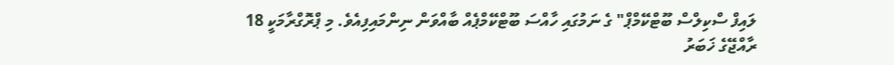ލައިފް ސްކިލްސް ބޫޓްކޭމްޕް" ގެ ނަމުގައި ހާއްސަ ބޫޓްކޭމްޕެއް ބާއްވަން ނިންމައިފިއެވެ. މި ޕްރޮގްރާމަކީ 18
ރާއްޖޭގެ ޚަބަރު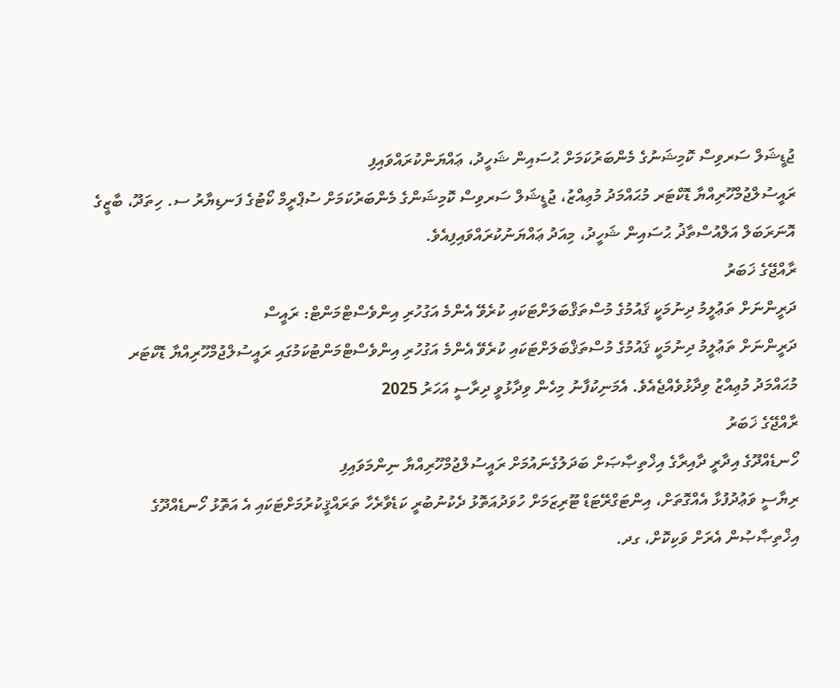ޖުޑީޝަލް ސަރވިސް ކޮމިޝަނުގެ މެންބަރުކަމަށް ޙުސައިން ޝަހީދު، ޢައްޔަންކުރައްވައިފި
ރައީސުލްޖުމްހޫރިއްޔާ ޑޮކްޓަރ މުޙައްމަދު މުޢިއްޒު، ޖުޑީޝަލް ސަރވިސް ކޮމިޝަންގެ މެންބަރުކަމަށް ސުޕްރީމް ކޯޓުގެ ފަނޑިޔާރު ސ. ހިތަދޫ، ބާޒީގެ އޮނަރަބަލް އަލްއުސްތާޛު ޙުސައިން ޝަހީދު، މިއަދު ޢައްޔަނުކުރައްވައިފިއެވެ.
ރާއްޖޭގެ ޚަބަރު
ދަރީންނަށް ތަޢުލީމު ދިނުމަކީ ޤައުމުގެ މުސްތަޤްބަލަށްޓަކައި ކުރެވޭ އެންމެ އަގުހުރި އިންވެސްޓްމަންޓް: ރައީސް
ދަރީންނަށް ތަޢުލީމު ދިނުމަކީ ޤައުމުގެ މުސްތަޤްބަލަށްޓަކައި ކުރެވޭ އެންމެ އަގުހުރި އިންވެސްޓްމަންޓުކަމުގައި ރައީސުލްޖުމްހޫރިއްޔާ ޑޮކްޓަރ މުޙައްމަދު މުޢިއްޒު ވިދާޅުވެއްޖެއެވެ. އެމަނިކުފާނު މިހެން ވިދާޅުވީ ދިރާސީ އަހަރު 2025
ރާއްޖޭގެ ޚަބަރު
ހޯނޑެއްދޫގެ އިދާރީ ދާއިރާގެ އިޚްތިޞާޞަށް ބަދަލުގެނައުމަށް ރައީސުލްޖުމްހޫރިއްޔާ ނިންމަވައިފި
ރިޔާސީ ވަޢުދުފުޅާ އެއްގޮތަށް، އިންޓަގްރޭޓަޑް ޓޫރިޒަމަށް ހުވަދުއަތޮޅު ދެކުނުބުރީ ކަޑެވާރެހާ ތަރައްޤީކުރުމަށްޓަކައި އެ އަތޮޅު ހޯނޑެއްދޫގެ އިޚްތިޞާޞުން އެރަށް ވަކިކޮށް، ގދ.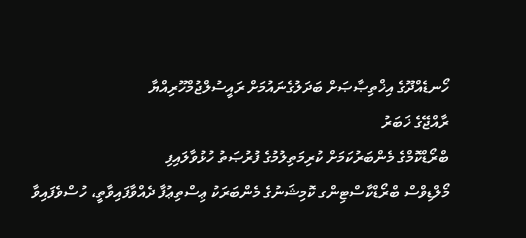ހޯނޑެއްދޫގެ އިޚްތިޞާޞަށް ބަދަލުގެނައުމަށް ރައީސުލްޖުމްހޫރިއްޔާ
ރާއްޖޭގެ ޚަބަރު
ބްރޯޑްކޮމްގެ މެންބަރުކަމަށް ކުރިމަތިލުމުގެ ފުރުޞަތު ހުޅުވާލައިފި
މޯލްޑިވްސް ބްރޯޑްކާސްޓިންގ ކޮމިޝަނުގެ މެންބަރަކު ޢިސްތިޢުފާ ދެއްވާފައިވާތީ، ހުސްވެފައިވާ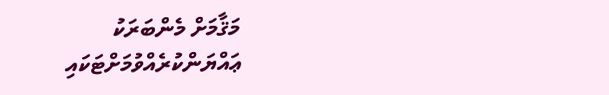މަޤާމަށް މެންބަރަކު ޢައްޔަންކުރެއްވުމަށްޓަކައި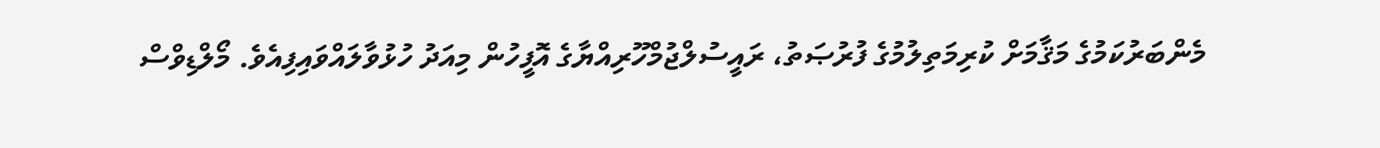މެންބަރުކަމުގެ މަޤާމަށް ކުރިމަތިލުމުގެ ފުރުޞަތު، ރައީސުލްޖުމްހޫރިއްޔާގެ އޮފީހުން މިއަދު ހުޅުވާލައްވައިފިއެވެ. މޯލްޑިވްސް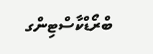ބްރޯޑްކާސްޓިންގ